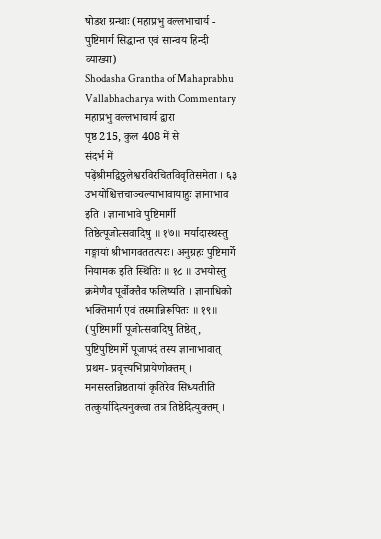षोडश ग्रन्थाः (महाप्रभु वल्लभाचार्य - पुष्टिमार्ग सिद्धान्त एवं सान्वय हिन्दी व्याख्या)
Shodasha Grantha of Mahaprabhu Vallabhacharya with Commentary
महाप्रभु वल्लभाचार्य द्वारा
पृष्ठ 215, कुल 408 में से
संदर्भ में पढ़ेंश्रीमद्विठ्ठलेश्वरविरचितविवृतिसमेता । ६३ उभयोश्चित्तचाञ्चल्याभावायाहुः ज्ञानाभाव इति । ज्ञानाभावे पुष्टिमार्गी तिष्ठेत्पूजोत्सवादिषु ॥ १७॥ मर्यादास्थस्तु गङ्गायां श्रीभागवततत्परः। अनुग्रहः पुष्टिमार्गे नियामक इति स्थितिः ॥ १८ ॥ उभयोस्तु क्रमेणैव पूर्वोक्तैव फलिष्यति । ज्ञानाधिको भक्तिमार्ग एवं तस्मान्निरूपितः ॥ १९॥ (पुष्टिमार्गी पूजोत्सवादिषु तिष्ठेत्, पुष्टिपुष्टिमार्गे पूजापदं तस्य ज्ञानाभावात् प्रथम- प्रवृत्त्यभिप्रायेणोक्तम् । मनसस्तन्निष्ठतायां कृतिरेव सिध्यतीति तत्कुर्यादित्यनुक्त्वा तत्र तिष्ठेदित्युक्तम् ।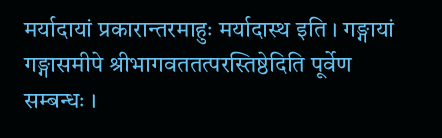मर्यादायां प्रकारान्तरमाहुः मर्यादास्थ इति । गङ्गायां गङ्गासमीपे श्रीभागवततत्परस्तिष्ठेदिति पूर्वेण सम्बन्धः ।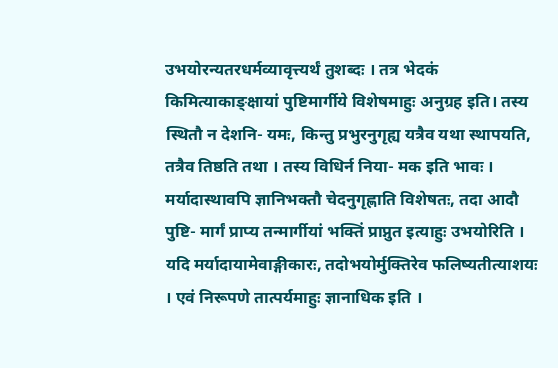उभयोरन्यतरधर्मव्यावृत्त्यर्थं तुशब्दः । तत्र भेदकं किमित्याकाङ्क्षायां पुष्टिमार्गीये विशेषमाहुः अनुग्रह इति। तस्य स्थितौ न देशनि- यमः, किन्तु प्रभुरनुगृह्य यत्रैव यथा स्थापयति, तत्रैव तिष्ठति तथा । तस्य विधिर्न निया- मक इति भावः । मर्यादास्थावपि ज्ञानिभक्तौ चेदनुगृह्णाति विशेषतः, तदा आदौ पुष्टि- मार्गं प्राप्य तन्मार्गीयां भक्तिं प्राप्नुत इत्याहुः उभयोरिति । यदि मर्यादायामेवाङ्गीकारः, तदोभयोर्मुक्तिरेव फलिष्यतीत्याशयः । एवं निरूपणे तात्पर्यमाहुः ज्ञानाधिक इति ।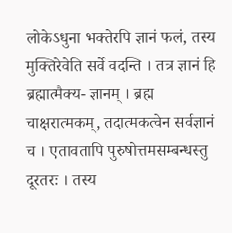लोकेऽधुना भक्तेरपि ज्ञानं फलं, तस्य मुक्तिरेवेति सर्वे वदन्ति । तत्र ज्ञानं हि ब्रह्मात्मैक्य- ज्ञानम् । ब्रह्म चाक्षरात्मकम्, तदात्मकत्वेन सर्वज्ञानं च । एतावतापि पुरुषोत्तमसम्बन्धस्तु दूरतरः । तस्य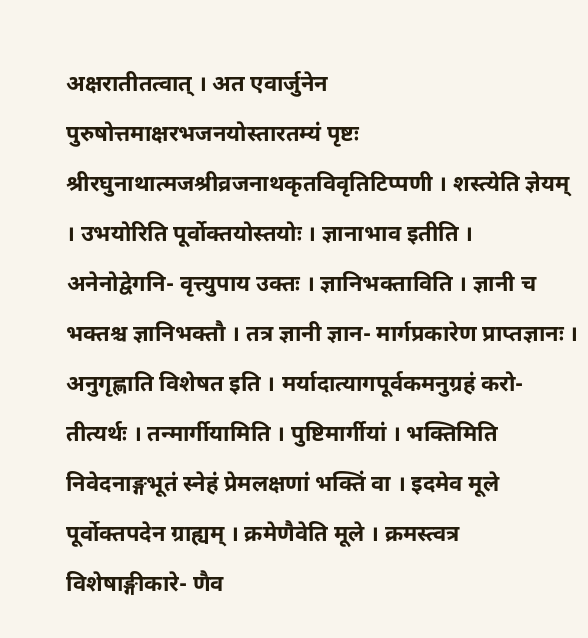अक्षरातीतत्वात् । अत एवार्जुनेन पुरुषोत्तमाक्षरभजनयोस्तारतम्यं पृष्टः श्रीरघुनाथात्मजश्रीव्रजनाथकृतविवृतिटिप्पणी । शस्त्येति ज्ञेयम् । उभयोरिति पूर्वोक्तयोस्तयोः । ज्ञानाभाव इतीति । अनेनोद्वेगनि- वृत्त्युपाय उक्तः । ज्ञानिभक्ताविति । ज्ञानी च भक्तश्च ज्ञानिभक्तौ । तत्र ज्ञानी ज्ञान- मार्गप्रकारेण प्राप्तज्ञानः । अनुगृह्णाति विशेषत इति । मर्यादात्यागपूर्वकमनुग्रहं करो- तीत्यर्थः । तन्मार्गीयामिति । पुष्टिमार्गीयां । भक्तिमिति निवेदनाङ्गभूतं स्नेहं प्रेमलक्षणां भक्तिं वा । इदमेव मूले पूर्वोक्तपदेन ग्राह्यम् । क्रमेणैवेति मूले । क्रमस्त्वत्र विशेषाङ्गीकारे- णैव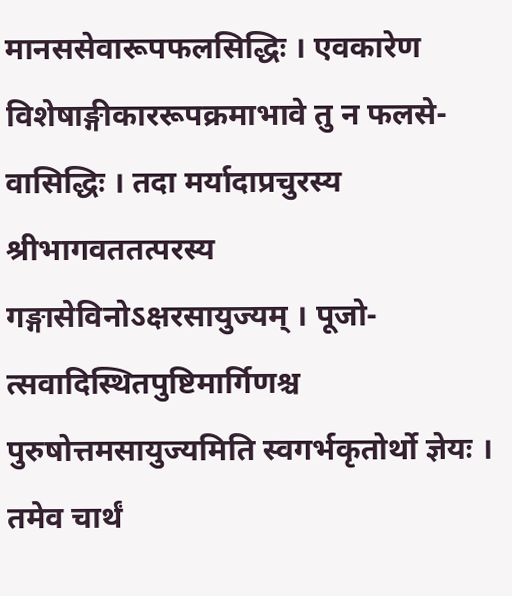मानससेवारूपफलसिद्धिः । एवकारेण विशेषाङ्गीकाररूपक्रमाभावे तु न फलसे- वासिद्धिः । तदा मर्यादाप्रचुरस्य श्रीभागवततत्परस्य गङ्गासेविनोऽक्षरसायुज्यम् । पूजो- त्सवादिस्थितपुष्टिमार्गिणश्च पुरुषोत्तमसायुज्यमिति स्वगर्भकृतोर्थो ज्ञेयः । तमेव चार्थं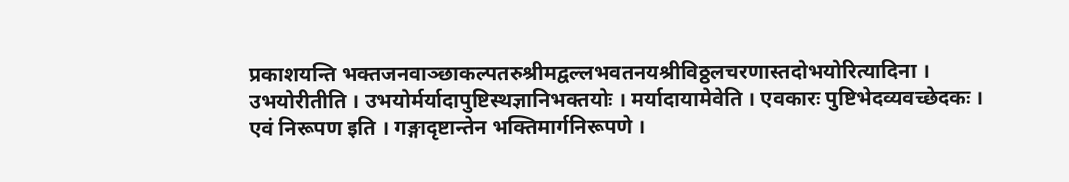प्रकाशयन्ति भक्तजनवाञ्छाकल्पतरुश्रीमद्वल्लभवतनयश्रीविठ्ठलचरणास्तदोभयोरित्यादिना । उभयोरीतीति । उभयोर्मर्यादापुष्टिस्थज्ञानिभक्तयोः । मर्यादायामेवेति । एवकारः पुष्टिभेदव्यवच्छेदकः । एवं निरूपण इति । गङ्गादृष्टान्तेन भक्तिमार्गनिरूपणे ।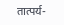तात्पर्य-